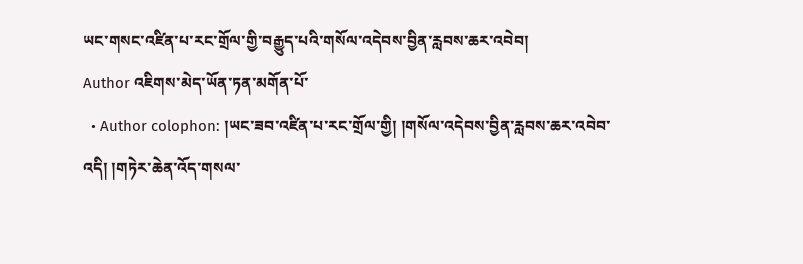ཡང་གསང་འཛིན་པ་རང་གྲོལ་གྱི་བརྒྱུད་པའི་གསོལ་འདེབས་བྱིན་རླབས་ཆར་འབེབ།
Author འཇིགས་མེད་ཡོན་ཏན་མགོན་པོ་
  • Author colophon: །ཡང་ཟབ་འཛིན་པ་རང་གྲོལ་གྱི། །གསོལ་འདེབས་བྱིན་རླབས་ཆར་འབེབ་འདི། །གཏེར་ཆེན་འོད་གསལ་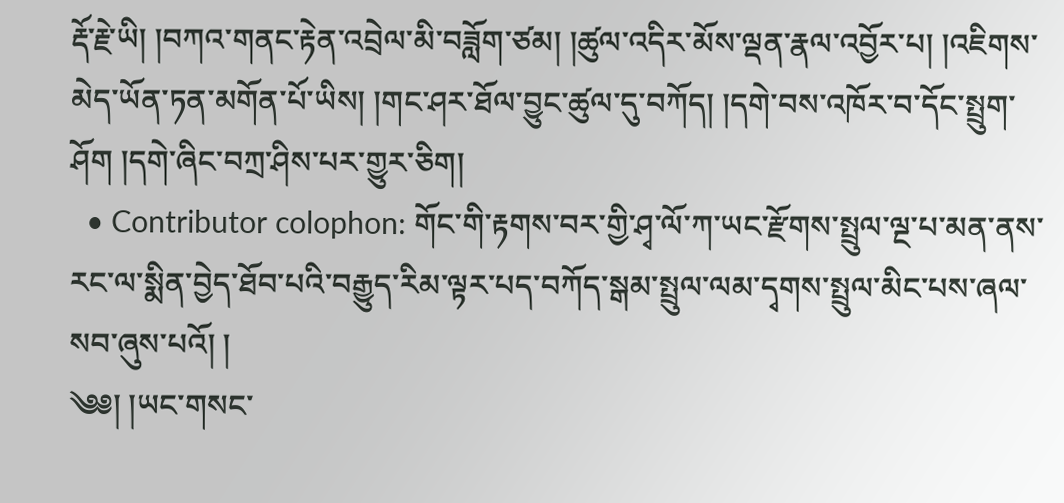རྡོ་རྗེ་ཡི། །བཀའ་གནང་རྟེན་འབྲེལ་མི་བཟློག་ཙམ། །ཚུལ་འདིར་མོས་ལྡན་རྣལ་འབྱོར་པ། །འཇིགས་མེད་ཡོན་ཏན་མགོན་པོ་ཡིས། །གང་ཤར་ཐོལ་བྱུང་ཚུལ་དུ་བཀོད། །དགེ་བས་འཁོར་བ་དོང་སྤྲུག་ཤོག །དགེ་ཞིང་བཀྲ་ཤིས་པར་གྱུར་ཅིག།
  • Contributor colophon: གོང་གི་རྟགས་བར་གྱི་ཤྭ་ལོ་ཀ་ཡང་རྫོགས་སྤྲུལ་ལྔ་པ་མན་ནས་རང་ལ་སྨིན་བྱེད་ཐོབ་པའི་བརྒྱུད་རིམ་ལྟར་པད་བཀོད་སྒམ་སྤྲུལ་ལམ་དྭགས་སྤྲུལ་མིང་པས་ཞལ་སབ་ཞུས་པའོ། །
༄༅། །ཡང་གསང་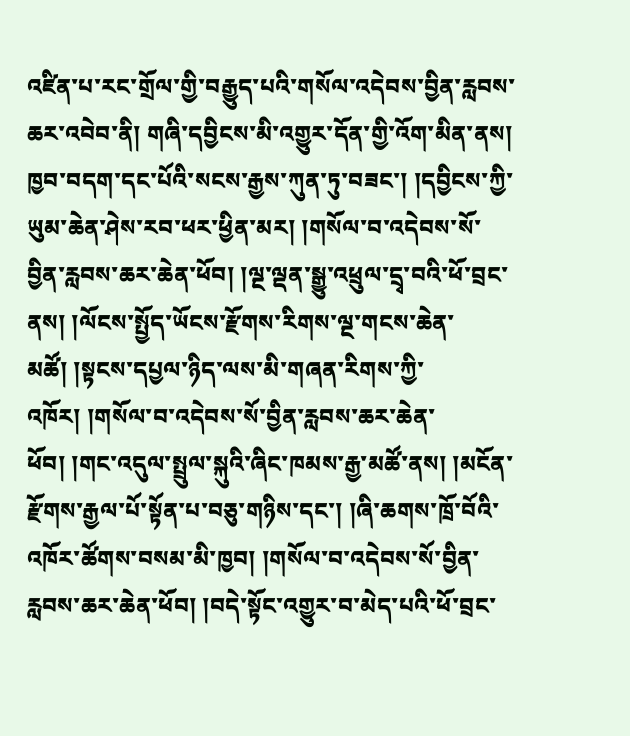འཛིན་པ་རང་གྲོལ་གྱི་བརྒྱུད་པའི་གསོལ་འདེབས་བྱིན་རླབས་ཆར་འབེབ་ནི། གཞི་དབྱིངས་མི་འགྱུར་དོན་གྱི་འོག་མིན་ནས། ཁྱབ་བདག་དང་པོའི་སངས་རྒྱས་ཀུན་ཏུ་བཟང་། །དབྱིངས་ཀྱི་ཡུམ་ཆེན་ཤེས་རབ་ཕར་ཕྱིན་མར། །གསོལ་བ་འདེབས་སོ་བྱིན་རླབས་ཆར་ཆེན་ཕོབ། །ལྔ་ལྡན་སྒྱུ་འཕྲུལ་དྲྭ་བའི་ཕོ་བྲང་ནས། །ལོངས་སྤྱོད་ཡོངས་རྫོགས་རིགས་ལྔ་གངས་ཆེན་མཚོ། །སྟངས་དཔྱལ་ཉིད་ལས་མི་གཞན་རིགས་ཀྱི་འཁོར། །གསོལ་བ་འདེབས་སོ་བྱིན་རླབས་ཆར་ཆེན་ཕོབ། །གང་འདུལ་སྤྲུལ་སྐུའི་ཞིང་ཁམས་རྒྱ་མཚོ་ནས། །མངོན་རྫོགས་རྒྱལ་པོ་སྟོན་པ་བཅུ་གཉིས་དང་། །ཞི་ཆགས་ཁྲོ་བོའི་འཁོར་ཚོགས་བསམ་མི་ཁྱབ། །གསོལ་བ་འདེབས་སོ་བྱིན་རླབས་ཆར་ཆེན་ཕོབ། །བདེ་སྟོང་འགྱུར་བ་མེད་པའི་ཕོ་བྲང་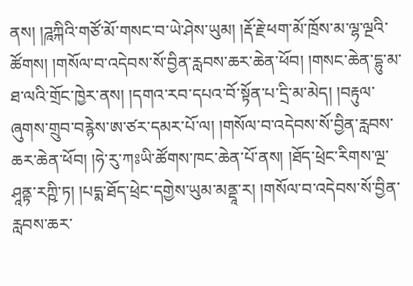ནས། །ཌཱཀྐིའི་གཙོ་མོ་གསང་བ་ཡེ་ཤེས་ཡུམ། །རྡོ་རྗེ་ཕག་མོ་ཁྲོས་མ་ལྷ་ལྔའི་ཚོགས། །གསོལ་བ་འདེབས་སོ་བྱིན་རླབས་ཆར་ཆེན་ཕོབ། །གསང་ཆེན་དྷུ་མ་ཐ་ལའི་གྲོང་ཁྱེར་ནས། །དགའ་རབ་དཔའ་བོ་སྟོན་པ་དྲི་མ་མེད། །བརྟུལ་ཞུགས་གྲུབ་བརྙེས་ཨ་ཙར་དམར་པོ་ལ། །གསོལ་བ་འདེབས་སོ་བྱིན་རླབས་ཆར་ཆེན་ཕོབ། །ཧེ་རུ་ཀཿཡི་ཚོགས་ཁང་ཆེན་པོ་ནས། །ཐོད་ཕྲེང་རིགས་ལྔ་ཤཱནྟ་རཀྵི་ཏ། །པདྨ་ཐོད་ཕྲེང་དགྱེས་ཡུམ་མནྡཱ་ར། །གསོལ་བ་འདེབས་སོ་བྱིན་རླབས་ཆར་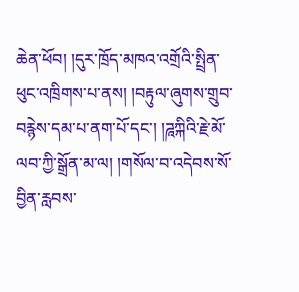ཆེན་ཕོབ། །དུར་ཁྲོད་མཁའ་འགྲོའི་སྤྲིན་ཕུང་འཁྲིགས་པ་ནས། །བརྟུལ་ཞུགས་གྲུབ་བརྙེས་དམ་པ་ནག་པོ་དང་། །ཌཱཀྐིའི་རྗེ་མོ་ལབ་ཀྱི་སྒྲོན་མ་ལ། །གསོལ་བ་འདེབས་སོ་བྱིན་རླབས་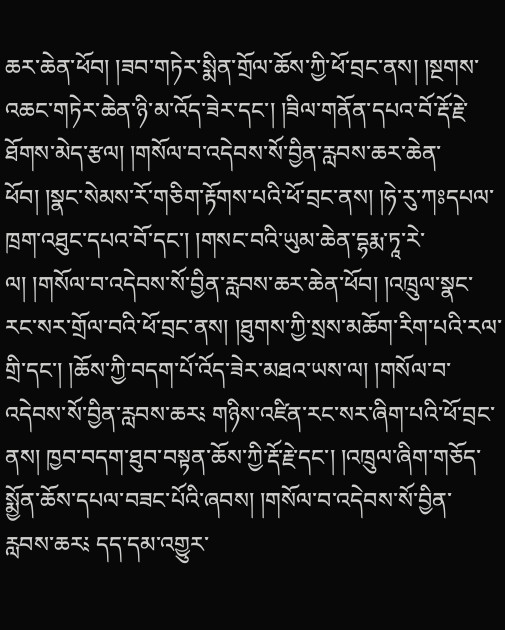ཆར་ཆེན་ཕོབ། །ཟབ་གཏེར་སྨིན་གྲོལ་ཆོས་ཀྱི་ཕོ་བྲང་ནས། །སྔགས་འཆང་གཏེར་ཆེན་ཉི་མ་འོད་ཟེར་དང་། །ཟིལ་གནོན་དཔའ་བོ་རྡོ་རྗེ་ཐོགས་མེད་རྩལ། །གསོལ་བ་འདེབས་སོ་བྱིན་རླབས་ཆར་ཆེན་ཕོབ། །སྣང་སེམས་རོ་གཅིག་རྟོགས་པའི་ཕོ་བྲང་ནས། །ཧེ་རུ་ཀཿདཔལ་ཁྲག་འཐུང་དཔའ་བོ་དང་། །གསང་བའི་ཡུམ་ཆེན་དྷརྨ་ཏཱ་རེ་ལ། །གསོལ་བ་འདེབས་སོ་བྱིན་རླབས་ཆར་ཆེན་ཕོབ། །འཁྲུལ་སྣང་རང་སར་གྲོལ་བའི་ཕོ་བྲང་ནས། །ཐུགས་ཀྱི་སྲས་མཆོག་རིག་པའི་རལ་གྲི་དང་། །ཆོས་ཀྱི་བདག་པོ་འོད་ཟེར་མཐའ་ཡས་ལ། །གསོལ་བ་འདེབས་སོ་བྱིན་རླབས་ཆར༴ གཉིས་འཛིན་རང་སར་ཞིག་པའི་ཕོ་བྲང་ནས། ཁྱབ་བདག་ཐུབ་བསྟན་ཆོས་ཀྱི་རྡོ་རྗེ་དང་། །འཁྲུལ་ཞིག་གཅོད་སྨྱོན་ཆོས་དཔལ་བཟང་པོའི་ཞབས། །གསོལ་བ་འདེབས་སོ་བྱིན་རླབས་ཆར༴ དད་དམ་འགྱུར་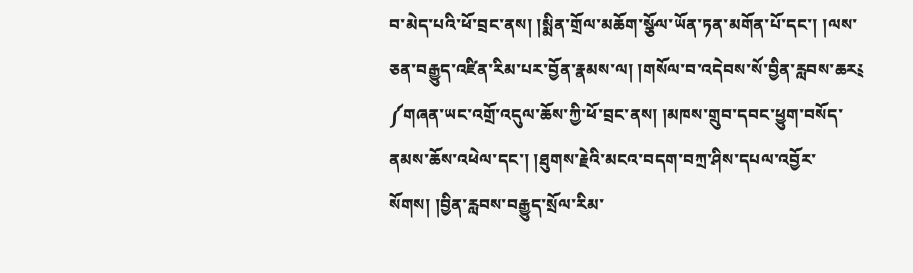བ་མེད་པའི་ཕོ་བྲང་ནས། །སྨིན་གྲོལ་མཆོག་སྩོལ་ཡོན་ཏན་མགོན་པོ་དང་། །ལས་ཅན་བརྒྱུད་འཛིན་རིམ་པར་བྱོན་རྣམས་ལ། །གསོལ་བ་འདེབས་སོ་བྱིན་རླབས་ཆར༴ ༼གཞན་ཡང་འགྲོ་འདུལ་ཆོས་ཀྱི་ཕོ་བྲང་ནས། །མཁས་གྲུབ་དབང་ཕྱུག་བསོད་ནམས་ཆོས་འཕེལ་དང་། །ཐུགས་རྗེའི་མངའ་བདག་བཀྲ་ཤིས་དཔལ་འབྱོར་སོགས། །བྱིན་རླབས་བརྒྱུད་སྲོལ་རིམ་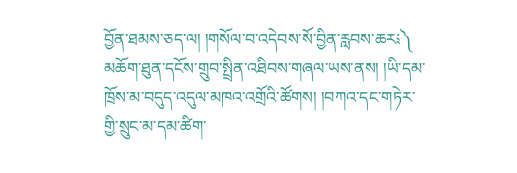བྱོན་ཐམས་ཅད་ལ། །གསོལ་བ་འདེབས་སོ་བྱིན་རླབས་ཆར༴༽ མཆོག་ཐུན་དངོས་གྲུབ་སྤྲིན་འཐིབས་གཞལ་ཡས་ནས། །ཡི་དམ་ཁྲོས་མ་བདུད་འདུལ་མཁའ་འགྲོའི་ཚོགས། །བཀའ་དང་གཏེར་གྱི་སྲུང་མ་དམ་ཚིག་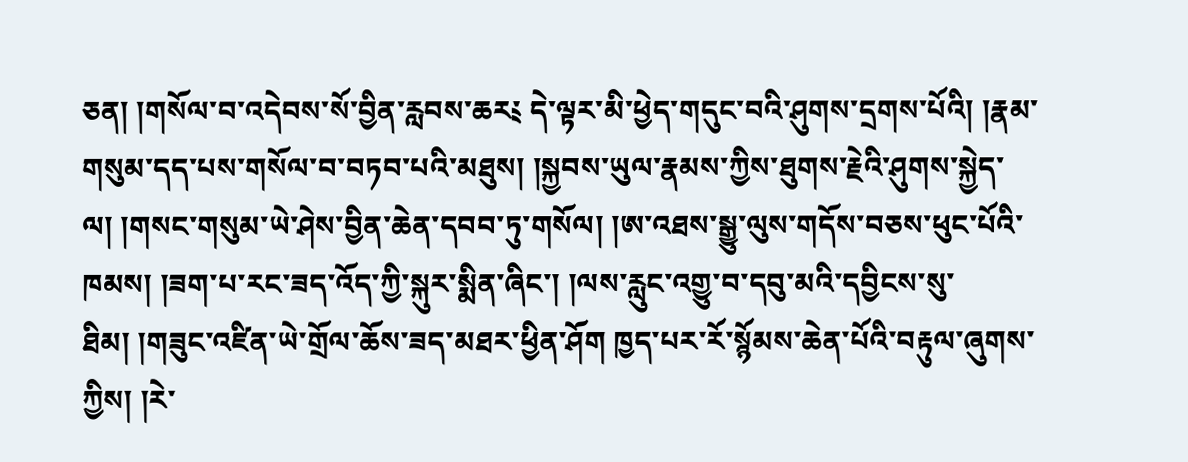ཅན། །གསོལ་བ་འདེབས་སོ་བྱིན་རླབས་ཆར༴ དེ་ལྟར་མི་ཕྱེད་གདུང་བའི་ཤུགས་དྲགས་པོའི། །རྣམ་གསུམ་དད་པས་གསོལ་བ་བཏབ་པའི་མཐུས། །སྐྱབས་ཡུལ་རྣམས་ཀྱིས་ཐུགས་རྗེའི་ཤུགས་སྐྱེད་ལ། །གསང་གསུམ་ཡེ་ཤེས་བྱིན་ཆེན་དབབ་ཏུ་གསོལ། །ཨ་འཐས་སྒྱུ་ལུས་གདོས་བཅས་ཕུང་པོའི་ཁམས། །ཟག་པ་རང་ཟད་འོད་ཀྱི་སྐུར་སྨིན་ཞིང་། །ལས་རླུང་འགྱུ་བ་དབུ་མའི་དབྱིངས་སུ་ཐིམ། །གཟུང་འཛིན་ཡེ་གྲོལ་ཆོས་ཟད་མཐར་ཕྱིན་ཤོག ཁྱད་པར་རོ་སྙོམས་ཆེན་པོའི་བརྟུལ་ཞུགས་ཀྱིས། །རེ་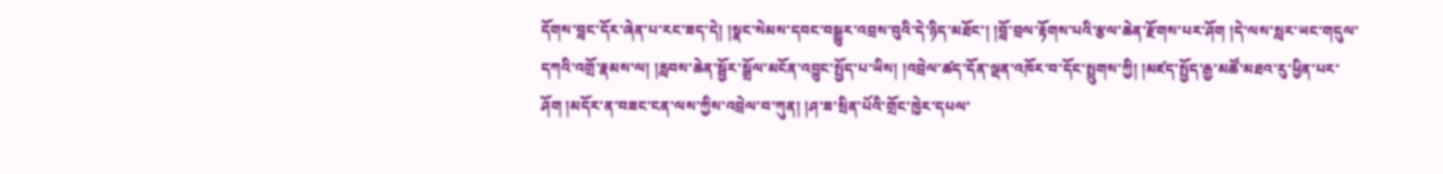དོགས་བླང་དོར་ཞེན་པ་རང་ཟད་དེ། །སྣང་སེམས་དབང་བསྒྱུར་འབྲས་བུའི་དེ་ཉིད་མཐོང་། །བློ་བྲལ་རྟོགས་པའི་རྩལ་ཆེན་རྫོགས་པར་ཤོག །དེ་ལས་སླར་ཡང་གདུལ་དཀའི་འགྲོ་རྣམས་ལ། །རླབས་ཆེན་སྦྱོར་སྒྲོལ་མངོན་འབྱུང་སྤྱོད་པ་ཡིས། །འབྲེལ་ཚད་དོན་ལྡན་འཁོར་བ་དོང་སྤྲུགས་ཀྱི། །མཛད་སྤྱོད་རྒྱ་མཚོ་མཐའ་རུ་ཕྱིན་པར་ཤོག །མདོར་ན་བཟང་ངན་ལས་ཀྱིས་འབྲེལ་བ་ཀུན། །ཤ་ཟ་སྲིན་པོའི་གྲོང་ཁྱེར་དཔལ་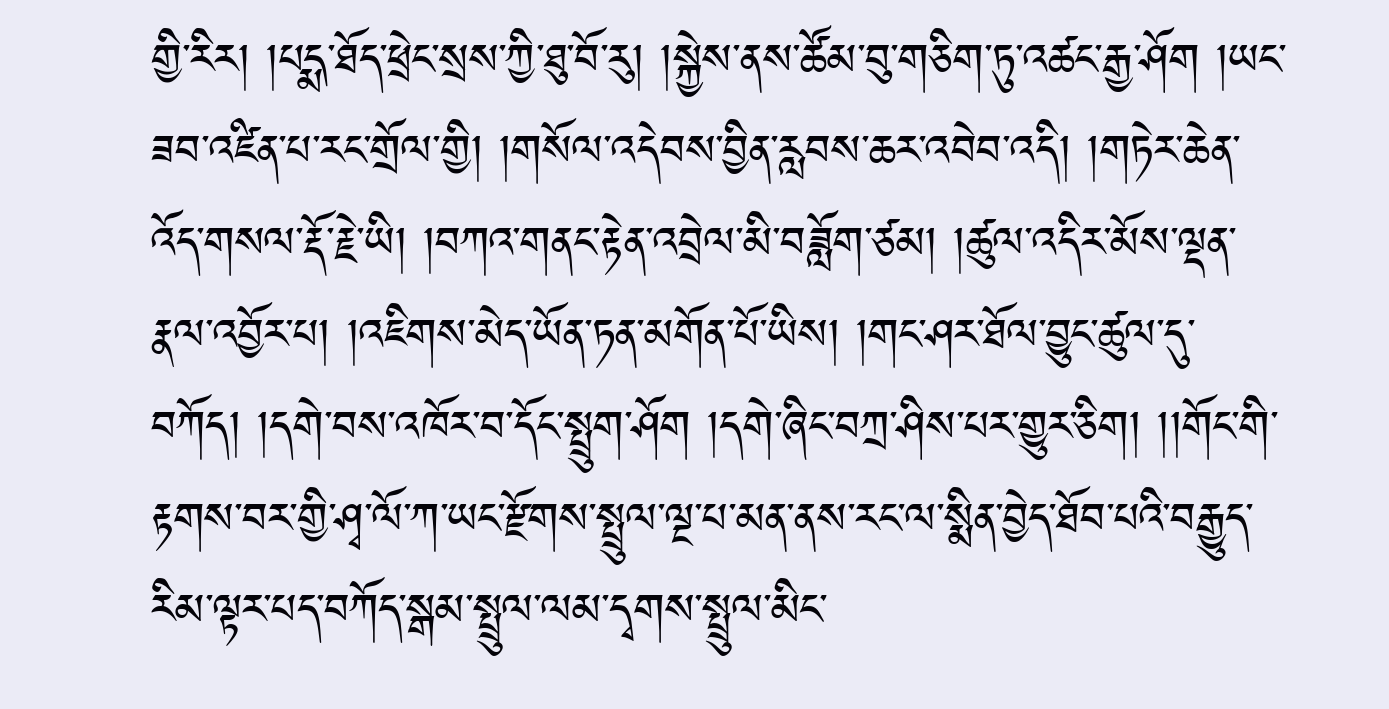གྱི་རིར། །པདྨ་ཐོད་ཕྲེང་སྲས་ཀྱི་ཐུ་བོ་རུ། །སྐྱེས་ནས་ཚོམ་བུ་གཅིག་ཏུ་འཚང་རྒྱ་ཤོག །ཡང་ཟབ་འཛིན་པ་རང་གྲོལ་གྱི། །གསོལ་འདེབས་བྱིན་རླབས་ཆར་འབེབ་འདི། །གཏེར་ཆེན་འོད་གསལ་རྡོ་རྗེ་ཡི། །བཀའ་གནང་རྟེན་འབྲེལ་མི་བཟློག་ཙམ། །ཚུལ་འདིར་མོས་ལྡན་རྣལ་འབྱོར་པ། །འཇིགས་མེད་ཡོན་ཏན་མགོན་པོ་ཡིས། །གང་ཤར་ཐོལ་བྱུང་ཚུལ་དུ་བཀོད། །དགེ་བས་འཁོར་བ་དོང་སྤྲུག་ཤོག །དགེ་ཞིང་བཀྲ་ཤིས་པར་གྱུར་ཅིག། །།གོང་གི་རྟགས་བར་གྱི་ཤྭ་ལོ་ཀ་ཡང་རྫོགས་སྤྲུལ་ལྔ་པ་མན་ནས་རང་ལ་སྨིན་བྱེད་ཐོབ་པའི་བརྒྱུད་རིམ་ལྟར་པད་བཀོད་སྒམ་སྤྲུལ་ལམ་དྭགས་སྤྲུལ་མིང་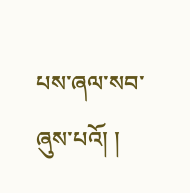པས་ཞལ་སབ་ཞུས་པའོ། །